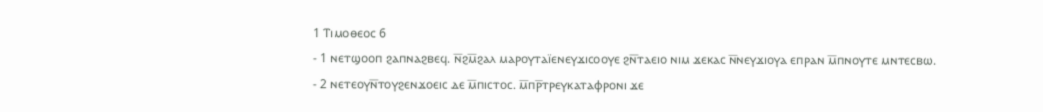1 Ⲧⲓⲙⲟⲑⲉⲟⲥ 6
- 1 ⲛⲉⲧϣⲟⲟⲡ ϩⲁⲡⲛⲁϩⲃⲉϥ. ⲛ̅ϩⲙ̅ϩⲁⲗ ⲙⲁⲣⲟⲩⲧⲁⲓ̈ⲉⲛⲉⲩϫⲓⲥⲟⲟⲩⲉ ϩⲛ̅ⲧⲁⲉⲓⲟ ⲛⲓⲙ ϫⲉⲕⲁⲥ ⲛ̅ⲛⲉⲩϫⲓⲟⲩⲁ ⲉⲡⲣⲁⲛ ⲙ̅ⲡⲛⲟⲩⲧⲉ ⲙⲛⲧⲉⲥⲃⲱ.
- 2 ⲛⲉⲧⲉⲟⲩⲛ̅ⲧⲟⲩϩⲉⲛϫⲟⲉⲓⲥ ⲇⲉ ⲙ̅ⲡⲓⲥⲧⲟⲥ. ⲙ̅ⲡⲣ̅ⲧⲣⲉⲩⲕⲁⲧⲁⲫⲣⲟⲛⲓ ϫⲉ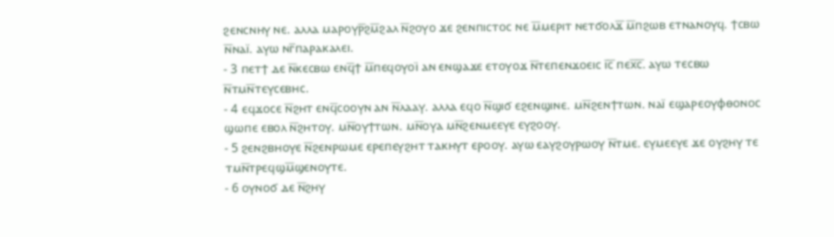ϩⲉⲛⲥⲛⲏⲩ ⲛⲉ. ⲁⲗⲗⲁ ⲙⲁⲣⲟⲩⲣ̅ϩⲙ̅ϩⲁⲗ ⲛ̅ϩⲟⲩⲟ ϫⲉ ϩⲉⲛⲡⲓⲥⲧⲟⲥ ⲛⲉ ⲙ̅ⲙⲉⲣⲓⲧ ⲛⲉⲧϭⲟⲗϫ̅ ⲙ̅ⲡϩⲱⲃ ⲉⲧⲛⲁⲛⲟⲩϥ. ϯⲥⲃⲱ ⲛ̅ⲛⲁⲓ̈. ⲁⲩⲱ ⲛⲅ̅ⲡⲁⲣⲁⲕⲁⲗⲉⲓ.
- 3 ⲡⲉⲧϯ ⲇⲉ ⲛ̅ⲕⲉⲥⲃⲱ ⲉⲛϥ̅ϯ ⲙ̅ⲡⲉϥⲟⲩⲟⲓ̈ ⲁⲛ ⲉⲛϣⲁϫⲉ ⲉⲧⲟⲩⲟϫ ⲛ̅ⲧⲉⲡⲉⲛϫⲟⲉⲓⲥ ⲓ̅ⲥ̅ ⲡⲉⲭ̅ⲥ̅. ⲁⲩⲱ ⲧⲉⲥⲃⲱ ⲛ̅ⲧⲙⲛ̅ⲧⲉⲩⲥⲉⲃⲏⲥ.
- 4 ⲉϥϫⲟⲥⲉ ⲛ̅ϩⲏⲧ ⲉⲛϥ̅ⲥⲟⲟⲩⲛ ⲁⲛ ⲛ̅ⲗⲁⲁⲩ. ⲁⲗⲗⲁ ⲉϥⲟ ⲛ̅ϣⲓϭ ⲉϩⲉⲛϣⲓⲛⲉ. ⲙⲛ̅ϩⲉⲛϯⲧⲱⲛ. ⲛⲁⲓ̈ ⲉϣⲁⲣⲉⲟⲩⲫⲑⲟⲛⲟⲥ ϣⲱⲡⲉ ⲉⲃⲟⲗ ⲛ̅ϩⲏⲧⲟⲩ. ⲙⲛ̅ⲟⲩϯⲧⲱⲛ. ⲙⲛ̅ⲟⲩⲁ ⲙⲛ̅ϩⲉⲛⲙⲉⲉⲩⲉ ⲉⲩϩⲟⲟⲩ.
- 5 ϩⲉⲛϩⲃⲏⲟⲩⲉ ⲛ̅ϩⲉⲛⲣⲱⲙⲉ ⲉⲣⲉⲡⲉⲩϩⲏⲧ ⲧⲁⲕⲏⲩⲧ ⲉⲣⲟⲟⲩ. ⲁⲩⲱ ⲉⲁⲩϩⲟⲩⲣⲱⲟⲩ ⲛ̅ⲧⲙⲉ. ⲉⲩⲙⲉⲉⲩⲉ ϫⲉ ⲟⲩϩⲏⲩ ⲧⲉ ⲧⲙⲛ̅ⲧⲣⲉϥϣⲙ̅ϣⲉⲛⲟⲩⲧⲉ.
- 6 ⲟⲩⲛⲟϭ ⲇⲉ ⲛ̅ϩⲏⲩ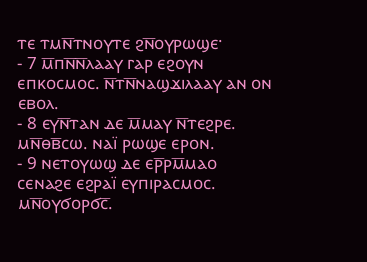ⲧⲉ ⲧⲙⲛ̅ⲧⲛⲟⲩⲧⲉ ϩⲛ̅ⲟⲩⲣⲱϣⲉ·
- 7 ⲙ̅ⲡⲛ̅ⲛ̅ⲗⲁⲁⲩ ⲅⲁⲣ ⲉϩⲟⲩⲛ ⲉⲡⲕⲟⲥⲙⲟⲥ. ⲛ̅ⲧⲛ̅ⲛⲁϣϫⲓⲗⲁⲁⲩ ⲁⲛ ⲟⲛ ⲉⲃⲟⲗ.
- 8 ⲉⲩⲛ̅ⲧⲁⲛ ⲇⲉ ⲙ̅ⲙⲁⲩ ⲛ̅ⲧⲉϩⲣⲉ. ⲙⲛ̅ⲑⲃ̅ⲥⲱ. ⲛⲁⲓ̈ ⲣⲱϣⲉ ⲉⲣⲟⲛ.
- 9 ⲛⲉⲧⲟⲩⲱϣ ⲇⲉ ⲉⲣ̅ⲣⲙ̅ⲙⲁⲟ ⲥⲉⲛⲁϩⲉ ⲉϩⲣⲁⲓ̈ ⲉⲩⲡⲓⲣⲁⲥⲙⲟⲥ. ⲙⲛ̅ⲟⲩϭⲟⲣϭⲥ̅.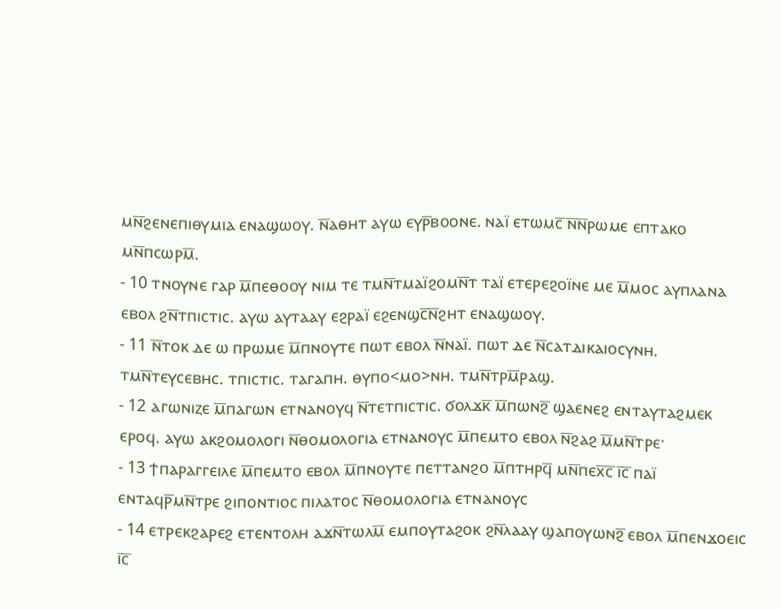ⲙⲛ̅ϩⲉⲛⲉⲡⲓⲑⲩⲙⲓⲁ ⲉⲛⲁϣⲱⲟⲩ. ⲛ̅ⲁⲑⲏⲧ ⲁⲩⲱ ⲉⲩⲣ̅ⲃⲟⲟⲛⲉ. ⲛⲁⲓ̈ ⲉⲧⲱⲙⲥ̅ ⲛ̅ⲛ̅ⲣⲱⲙⲉ ⲉⲡⲧⲁⲕⲟ ⲙⲛ̅ⲡⲥⲱⲣⲙ̅.
- 10 ⲧⲛⲟⲩⲛⲉ ⲅⲁⲣ ⲙ̅ⲡⲉⲑⲟⲟⲩ ⲛⲓⲙ ⲧⲉ ⲧⲙⲛ̅ⲧⲙⲁⲓ̈ϩⲟⲙⲛ̅ⲧ ⲧⲁⲓ̈ ⲉⲧⲉⲣⲉϩⲟⲓ̈ⲛⲉ ⲙⲉ ⲙ̅ⲙⲟⲥ ⲁⲩⲡⲗⲁⲛⲁ ⲉⲃⲟⲗ ϩⲛ̅ⲧⲡⲓⲥⲧⲓⲥ. ⲁⲩⲱ ⲁⲩⲧⲁⲁⲩ ⲉϩⲣⲁⲓ̈ ⲉϩⲉⲛϣⲥ̅ⲛ̅ϩⲏⲧ ⲉⲛⲁϣⲱⲟⲩ.
- 11 ⲛ̅ⲧⲟⲕ ⲇⲉ ⲱ ⲡⲣⲱⲙⲉ ⲙ̅ⲡⲛⲟⲩⲧⲉ ⲡⲱⲧ ⲉⲃⲟⲗ ⲛ̅ⲛⲁⲓ̈. ⲡⲱⲧ ⲇⲉ ⲛ̅ⲥⲁⲧⲇⲓⲕⲁⲓⲟⲥⲩⲛⲏ. ⲧⲙⲛ̅ⲧⲉⲩⲥⲉⲃⲏⲥ. ⲧⲡⲓⲥⲧⲓⲥ. ⲧⲁⲅⲁⲡⲏ. ⲑⲩⲡⲟ<ⲙⲟ>ⲛⲏ. ⲧⲙⲛ̅ⲧⲣⲙ̅ⲣⲁϣ.
- 12 ⲁⲅⲱⲛⲓⲍⲉ ⲙ̅ⲡⲁⲅⲱⲛ ⲉⲧⲛⲁⲛⲟⲩϥ ⲛ̅ⲧⲉⲧⲡⲓⲥⲧⲓⲥ. ϭⲟⲗϫⲕ̅ ⲙ̅ⲡⲱⲛϩ̅ ϣⲁⲉⲛⲉϩ ⲉⲛⲧⲁⲩⲧⲁϩⲙⲉⲕ ⲉⲣⲟϥ. ⲁⲩⲱ ⲁⲕϩⲟⲙⲟⲗⲟⲅⲓ ⲛ̅ⲑⲟⲙⲟⲗⲟⲅⲓⲁ ⲉⲧⲛⲁⲛⲟⲩⲥ ⲙ̅ⲡⲉⲙⲧⲟ ⲉⲃⲟⲗ ⲛ̅ϩⲁϩ ⲙ̅ⲙⲛ̅ⲧⲣⲉ·
- 13 ϯⲡⲁⲣⲁⲅⲅⲉⲓⲗⲉ ⲙ̅ⲡⲉⲙⲧⲟ ⲉⲃⲟⲗ ⲙ̅ⲡⲛⲟⲩⲧⲉ ⲡⲉⲧⲧⲁⲛϩⲟ ⲙ̅ⲡⲧⲏⲣϥ̅ ⲙⲛ̅ⲡⲉⲭ̅ⲥ̅ ⲓ̅ⲥ̅ ⲡⲁⲓ̈ ⲉⲛⲧⲁϥⲣ̅ⲙⲛ̅ⲧⲣⲉ ϩⲓⲡⲟⲛⲧⲓⲟⲥ ⲡⲓⲗⲁⲧⲟⲥ ⲛ̅ⲑⲟⲙⲟⲗⲟⲅⲓⲁ ⲉⲧⲛⲁⲛⲟⲩⲥ
- 14 ⲉⲧⲣⲉⲕϩⲁⲣⲉϩ ⲉⲧⲉⲛⲧⲟⲗⲏ ⲁϫⲛ̅ⲧⲱⲗⲙ̅ ⲉⲙⲡⲟⲩⲧⲁϩⲟⲕ ϩⲛ̅ⲗⲁⲁⲩ ϣⲁⲡⲟⲩⲱⲛϩ̅ ⲉⲃⲟⲗ ⲙ̅ⲡⲉⲛϫⲟⲉⲓⲥ ⲓ̅ⲥ̅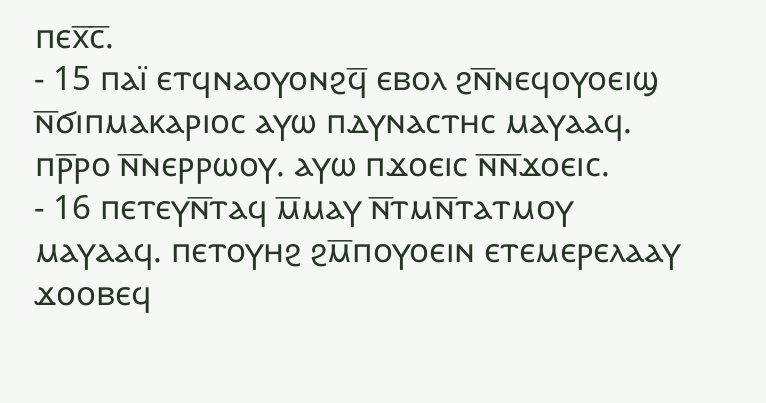ⲡⲉⲭ̅ⲥ̅.
- 15 ⲡⲁⲓ̈ ⲉⲧϥⲛⲁⲟⲩⲟⲛϩϥ̅ ⲉⲃⲟⲗ ϩⲛ̅ⲛⲉϥⲟⲩⲟⲉⲓϣ ⲛ̅ϭⲓⲡⲙⲁⲕⲁⲣⲓⲟⲥ ⲁⲩⲱ ⲡⲇⲩⲛⲁⲥⲧⲏⲥ ⲙⲁⲩⲁⲁϥ. ⲡⲣ̅ⲣⲟ ⲛ̅ⲛⲉⲣⲣⲱⲟⲩ. ⲁⲩⲱ ⲡϫⲟⲉⲓⲥ ⲛ̅ⲛ̅ϫⲟⲉⲓⲥ.
- 16 ⲡⲉⲧⲉⲩⲛ̅ⲧⲁϥ ⲙ̅ⲙⲁⲩ ⲛ̅ⲧⲙⲛ̅ⲧⲁⲧⲙⲟⲩ ⲙⲁⲩⲁⲁϥ. ⲡⲉⲧⲟⲩⲏϩ ϩⲙ̅ⲡⲟⲩⲟⲉⲓⲛ ⲉⲧⲉⲙⲉⲣⲉⲗⲁⲁⲩ ϫⲟⲟⲃⲉϥ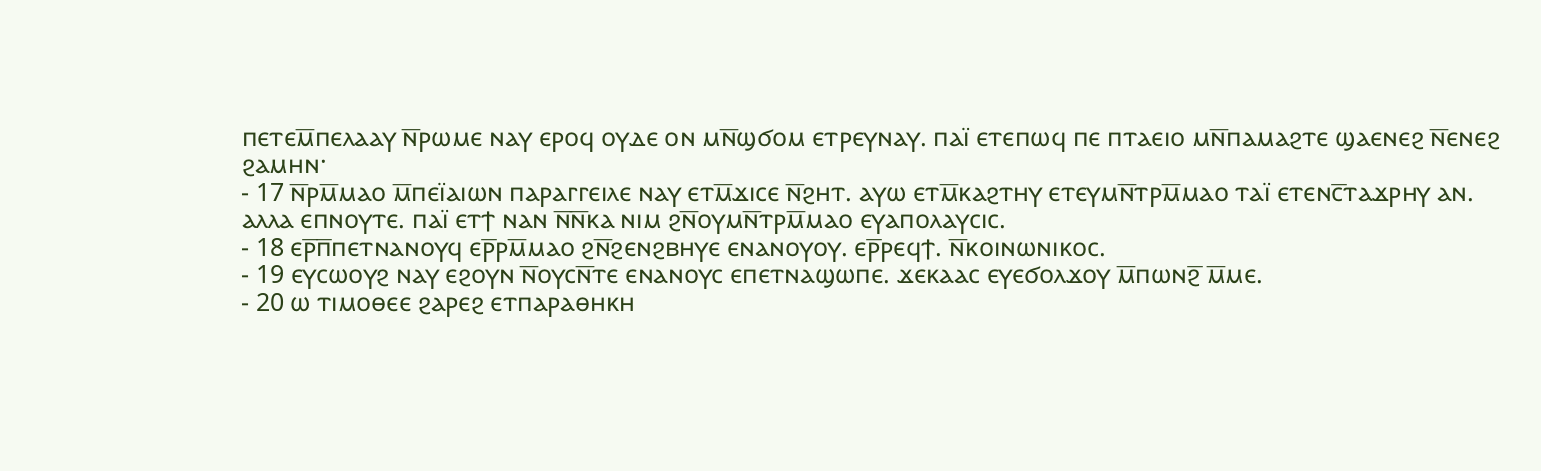ⲡⲉⲧⲉⲙ̅ⲡⲉⲗⲁⲁⲩ ⲛ̅ⲣⲱⲙⲉ ⲛⲁⲩ ⲉⲣⲟϥ ⲟⲩⲇⲉ ⲟⲛ ⲙⲛ̅ϣϭⲟⲙ ⲉⲧⲣⲉⲩⲛⲁⲩ. ⲡⲁⲓ̈ ⲉⲧⲉⲡⲱϥ ⲡⲉ ⲡⲧⲁⲉⲓⲟ ⲙⲛ̅ⲡⲁⲙⲁϩⲧⲉ ϣⲁⲉⲛⲉϩ ⲛ̅ⲉⲛⲉϩ ϩⲁⲙⲏⲛ·
- 17 ⲛ̅ⲣⲙ̅ⲙⲁⲟ ⲙ̅ⲡⲉⲓ̈ⲁⲓⲱⲛ ⲡⲁⲣⲁⲅⲅⲉⲓⲗⲉ ⲛⲁⲩ ⲉⲧⲙ̅ϫⲓⲥⲉ ⲛ̅ϩⲏⲧ. ⲁⲩⲱ ⲉⲧⲙ̅ⲕⲁϩⲧⲏⲩ ⲉⲧⲉⲩⲙⲛ̅ⲧⲣⲙ̅ⲙⲁⲟ ⲧⲁⲓ̈ ⲉⲧⲉⲛⲥ̅ⲧⲁϫⲣⲏⲩ ⲁⲛ. ⲁⲗⲗⲁ ⲉⲡⲛⲟⲩⲧⲉ. ⲡⲁⲓ̈ ⲉⲧϯ ⲛⲁⲛ ⲛ̅ⲛ̅ⲕⲁ ⲛⲓⲙ ϩⲛ̅ⲟⲩⲙⲛ̅ⲧⲣⲙ̅ⲙⲁⲟ ⲉⲩⲁⲡⲟⲗⲁⲩⲥⲓⲥ.
- 18 ⲉⲣ̅ⲡ̅ⲡⲉⲧⲛⲁⲛⲟⲩϥ ⲉⲣ̅ⲣⲙ̅ⲙⲁⲟ ϩⲛ̅ϩⲉⲛϩⲃⲏⲩⲉ ⲉⲛⲁⲛⲟⲩⲟⲩ. ⲉⲣ̅ⲣⲉϥϯ. ⲛ̅ⲕⲟⲓⲛⲱⲛⲓⲕⲟⲥ.
- 19 ⲉⲩⲥⲱⲟⲩϩ ⲛⲁⲩ ⲉϩⲟⲩⲛ ⲛ̅ⲟⲩⲥⲛ̅ⲧⲉ ⲉⲛⲁⲛⲟⲩⲥ ⲉⲡⲉⲧⲛⲁϣⲱⲡⲉ. ϫⲉⲕⲁⲁⲥ ⲉⲩⲉϭⲟⲗϫⲟⲩ ⲙ̅ⲡⲱⲛϩ̅ ⲙ̅ⲙⲉ.
- 20 ⲱ ⲧⲓⲙⲟⲑⲉⲉ ϩⲁⲣⲉϩ ⲉⲧⲡⲁⲣⲁⲑⲏⲕⲏ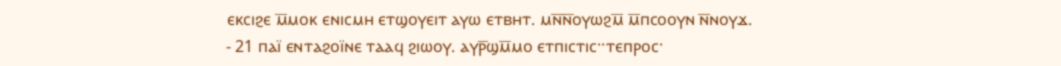ⲉⲕⲥⲓϩⲉ ⲙ̅ⲙⲟⲕ ⲉⲛⲓⲥⲙⲏ ⲉⲧϣⲟⲩⲉⲓⲧ ⲁⲩⲱ ⲉⲧⲃⲏⲧ. ⲙⲛ̅ⲛ̅ⲟⲩⲱϩⲙ̅ ⲙ̅ⲡⲥⲟⲟⲩⲛ ⲛ̅ⲛⲟⲩϫ.
- 21 ⲡⲁⲓ̈ ⲉⲛⲧⲁϩⲟⲓ̈ⲛⲉ ⲧⲁⲁϥ ϩⲓⲱⲟⲩ. ⲁⲩⲣ̅ϣⲙ̅ⲙⲟ ⲉⲧⲡⲓⲥⲧⲓⲥ··ⲧⲉⲡⲣⲟⲥ·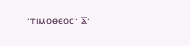·ⲧⲓⲙⲟⲑⲉⲟⲥ· ⲁ̅·